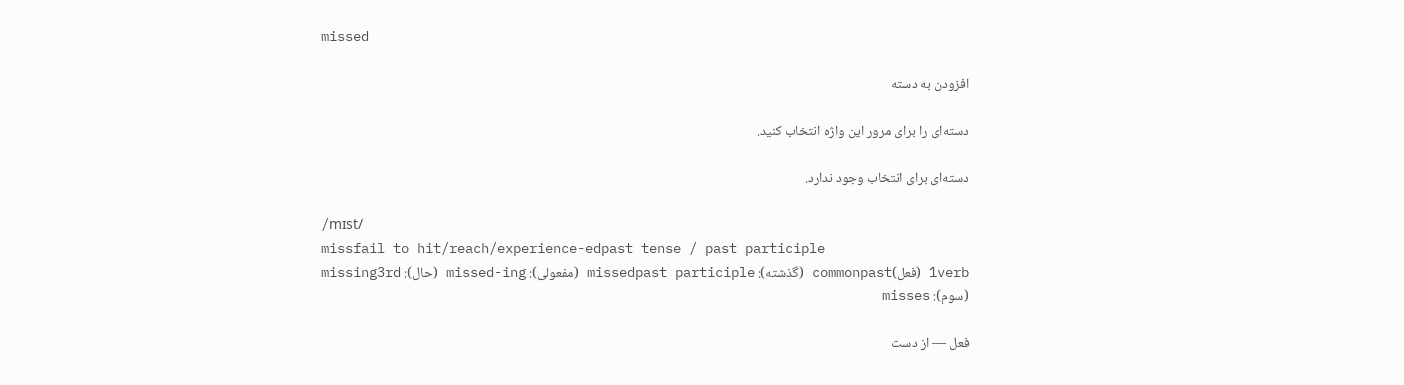missed

افزودن به دسته

دسته‌ای را برای مرور این واژه انتخاب کنید.

دسته‌ای برای انتخاب وجود ندارد.

/mɪst/
missfail to hit/reach/experience-edpast tense / past participle
1verb (فعل)commonpast (گذشته): missedpast participle (مفعولی): missed-ing (حال): missing3rd (سوم): misses

فعل — از دست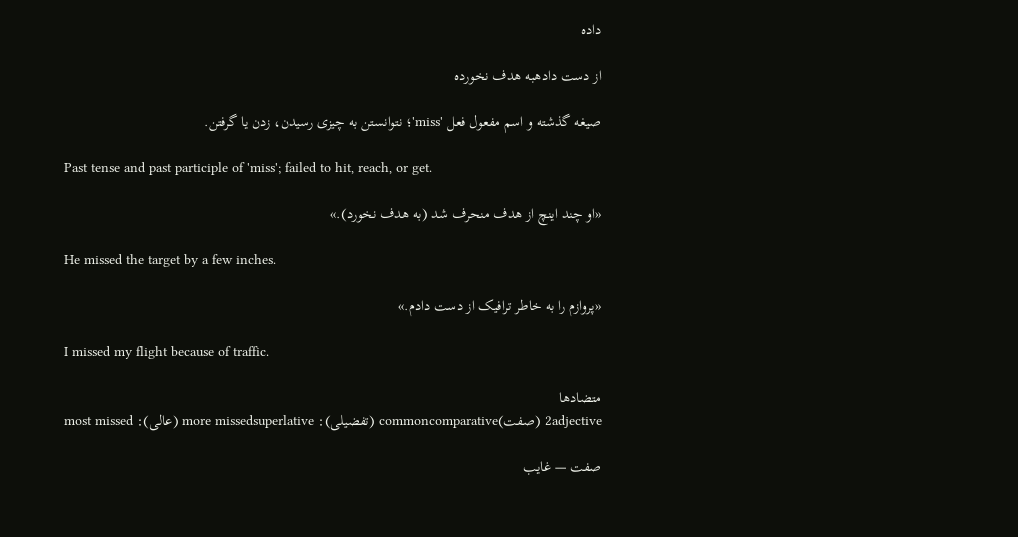داده

از دست دادهبه هدف نخورده

صیغه گذشته و اسم مفعول فعل 'miss'؛ نتوانستن به چیزی رسیدن، زدن یا گرفتن.

Past tense and past participle of 'miss'; failed to hit, reach, or get.

«او چند اینچ از هدف منحرف شد (به هدف نخورد).»

He missed the target by a few inches.

«پروازم را به خاطر ترافیک از دست دادم.»

I missed my flight because of traffic.

متضادها
2adjective (صفت)commoncomparative (تفضیلی): more missedsuperlative (عالی): most missed

صفت — غایب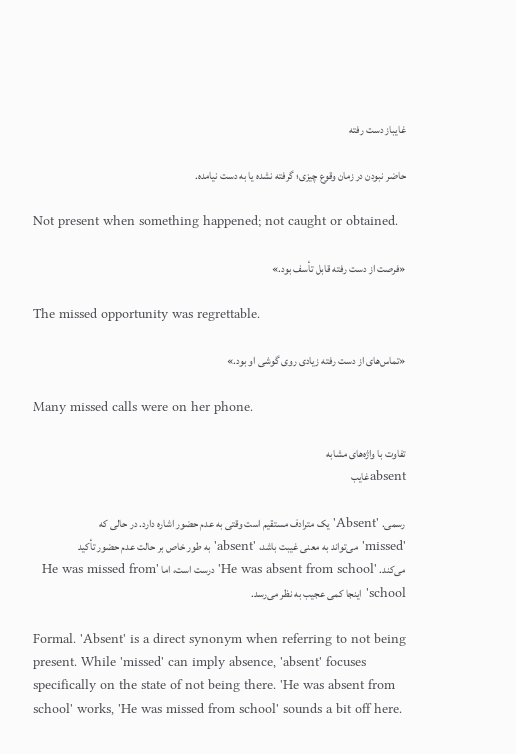غایباز دست رفته

حاضر نبودن در زمان وقوع چیزی؛ گرفته نشده یا به دست نیامده.

Not present when something happened; not caught or obtained.

«فرصت از دست رفته قابل تأسف بود.»

The missed opportunity was regrettable.

«تماس‌های از دست رفته زیادی روی گوشی او بود.»

Many missed calls were on her phone.

تفاوت با واژه‌های مشابه
absentغایب

رسمی. 'Absent' یک مترادف مستقیم است وقتی به عدم حضور اشاره دارد. در حالی که 'missed' می‌تواند به معنی غیبت باشد، 'absent' به طور خاص بر حالت عدم حضور تأکید می‌کند. 'He was absent from school' درست است، اما 'He was missed from school' اینجا کمی عجیب به نظر می‌رسد.

Formal. 'Absent' is a direct synonym when referring to not being present. While 'missed' can imply absence, 'absent' focuses specifically on the state of not being there. 'He was absent from school' works, 'He was missed from school' sounds a bit off here.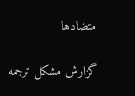متضادها

گزارش مشکل ترجمه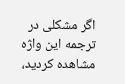اگر مشکلی در ترجمه این واژه مشاهده کردید،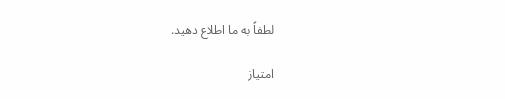لطفاً به ما اطلاع دهید.

امتیاز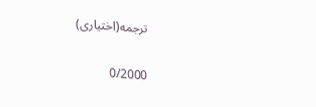ترجمه(اختیاری)

0/2000